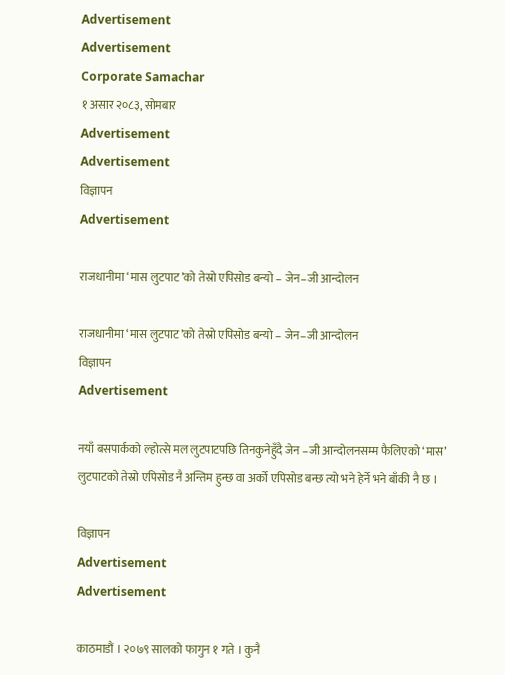Advertisement
Advertisement
Corporate Samachar
१ असार २०८३, सोमबार
Advertisement
Advertisement
विज्ञापन
Advertisement

राजधानीमा ‘मास लुटपाट’को तेस्रो एपिसोड बन्यो – जेन–जी आन्दोलन

राजधानीमा ‘मास लुटपाट’को तेस्रो एपिसोड बन्यो – जेन–जी आन्दोलन
विज्ञापन
Advertisement

नयाँ बसपार्कको ल्होत्से मल लुटपाटपछि तिनकुनेहुँदै जेन –जी आन्दोलनसम्म फैलिएको ‘मास’ लुटपाटको तेस्रो एपिसोड नै अन्तिम हुन्छ वा अर्को एपिसोड बन्छ त्यो भने हेर्ने भने बाँकी नै छ ।

विज्ञापन
Advertisement
Advertisement

काठमाडौं । २०७९ सालको फागुन १ गते । कुनै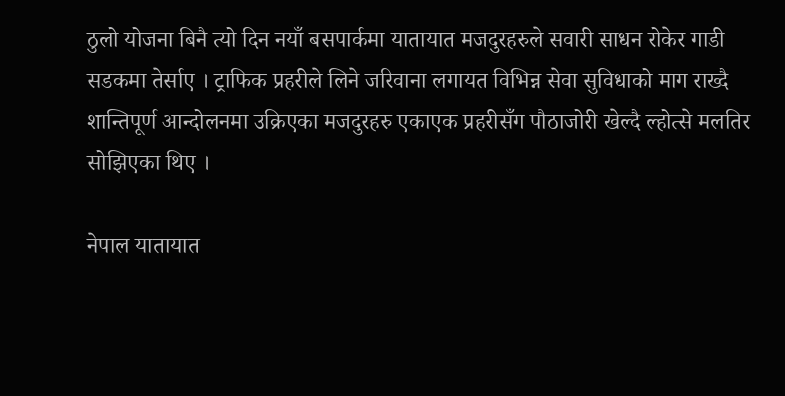ठुलो योजना बिनै त्यो दिन नयाँ बसपार्कमा यातायात मजदुरहरुले सवारी साधन रोकेर गाडी सडकमा तेर्साए । ट्राफिक प्रहरीले लिने जरिवाना लगायत विभिन्न सेवा सुविधाको माग राख्दै शान्तिपूर्ण आन्दोलनमा उक्रिएका मजदुरहरु एकाएक प्रहरीसँग पौठाजोरी खेल्दै ल्होत्से मलतिर सोझिएका थिए ।

नेपाल यातायात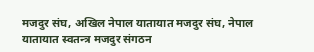मजदुर संघ, अखिल नेपाल यातायात मजदुर संघ, नेपाल यातायात स्वतन्त्र मजदुर संगठन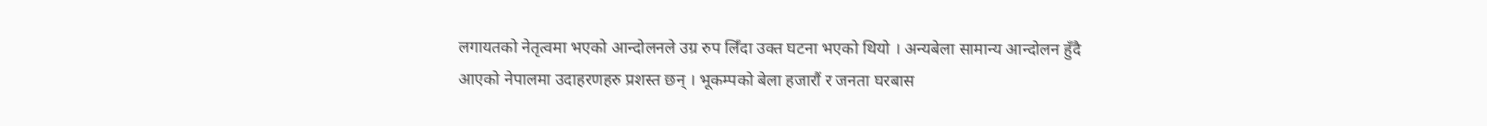लगायतको नेतृत्वमा भएको आन्दोलनले उग्र रुप लिँदा उक्त घटना भएको थियो । अन्यबेला सामान्य आन्दोलन हुँदै आएको नेपालमा उदाहरणहरु प्रशस्त छन् । भूकम्पको बेला हजारौं र जनता घरबास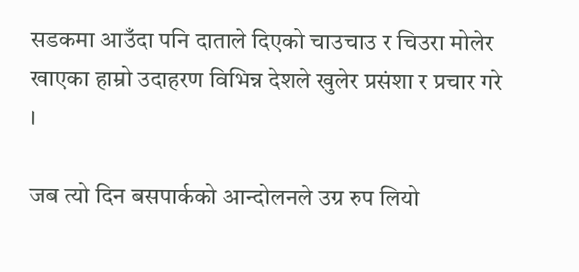सडकमा आउँदा पनि दाताले दिएको चाउचाउ र चिउरा मोलेर खाएका हाम्रो उदाहरण विभिन्न देशले खुलेर प्रसंशा र प्रचार गरे ।

जब त्यो दिन बसपार्कको आन्दोलनले उग्र रुप लियो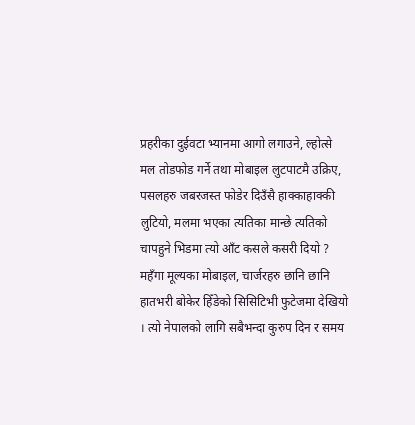प्रहरीका दुईवटा भ्यानमा आगो लगाउने, ल्होत्से मल तोडफोड गर्ने तथा मोबाइल लुटपाटमै उक्रिए, पसलहरु जबरजस्त फोडेर दिउँसै हाक्काहाक्की लुटियो, मलमा भएका त्यतिका मान्छे त्यतिको चापहुने भिडमा त्यो आँट कसले कसरी दियो ? महँगा मूल्यका मोबाइल, चार्जरहरु छानि छानि हातभरी बोकेर हिँडेको सिसिटिभी फुटेजमा देखियो । त्यो नेपालको लागि सबैभन्दा कुरुप दिन र समय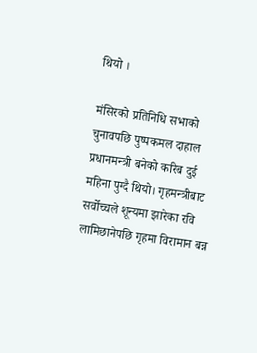थियो ।

मंसिरको प्रतिनिधि सभाको चुनावपछि पुष्पकमल दाहाल प्रधानमन्त्री बनेको करिब दुई महिना पुग्दै थियो। गृहमन्त्रीबाट सर्वोच्चले शून्यमा झारेका रवि लामिछानेपछि गृहमा विरामान बन्न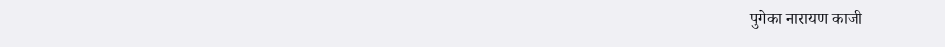पुगेका नारायण काजी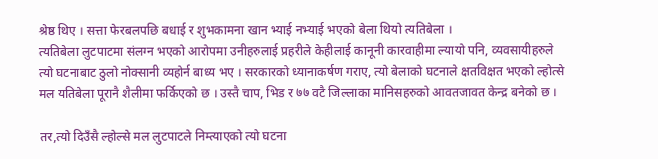श्रेष्ठ थिए । सत्ता फेरबलपछि बधाई र शुभकामना खान भ्याई नभ्याई भएको बेला थियो त्यतिबेला ।
त्यतिबेला लुटपाटमा संलग्न भएको आरोपमा उनीहरुलाई प्रहरीले केहीलाई कानूनी कारवाहीमा ल्यायो पनि, व्यवसायीहरुले त्यो घटनाबाट ठुलो नोक्सानी व्यहोर्न बाध्य भए । सरकारको ध्यानाकर्षण गराए, त्यो बेलाको घटनाले क्षतविक्षत भएको ल्होत्से मल यतिबेला पूरानै शैलीमा फर्किएको छ । उस्तै चाप, भिड र ७७ वटै जिल्लाका मानिसहरुको आवतजावत केन्द्र बनेको छ ।

तर,त्यो दिउँसै ल्होल्से मल लुटपाटले निम्त्याएको त्यो घटना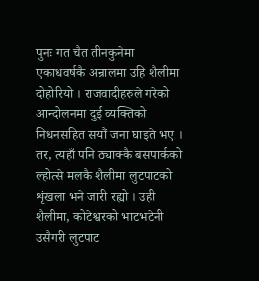पुनः गत चैत तीनकुनेमा एकाधवर्षकै अन्रालमा उहि शैलीमा दोहोरियो । राजवादीहरुले गरेको आन्दोलनमा दुई व्यक्तिको निधनसहित सयौं जना घाइते भए । तर, त्यहाँ पनि ठ्याक्कै बसपार्कको ल्होत्से मलकै शैलीमा लुटपाटको शृंखला भने जारी रह्यो । उही शैलीमा, कोटेश्वरको भाटभटेनी उसैगरी लुटपाट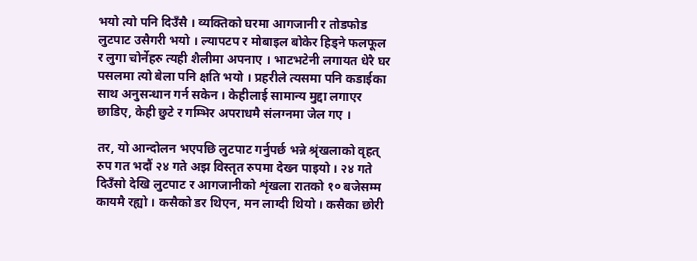भयो त्यो पनि दिउँसै । व्यक्तिको घरमा आगजानी र तोडफोड लुटपाट उसैगरी भयो । ल्यापटप र मोबाइल बोकेर हिड्ने फलफूल र लुगा चोर्नेहरु त्यही शैलीमा अपनाए । भाटभटेनी लगायत धेरै घर पसलमा त्यो बेला पनि क्षति भयो । प्रहरीले त्यसमा पनि कडाईका साथ अनुसन्धान गर्न सकेन । केहीलाई सामान्य मुद्दा लगाएर छाडिए, केही छुटे र गम्भिर अपराधमै संलग्नमा जेल गए ।

तर, यो आन्दोलन भएपछि लुटपाट गर्नुपर्छ भन्ने श्रृंखलाको वृहत् रुप गत भदौं २४ गते अझ विस्तृत रुपमा देख्न पाइयो । २४ गते दिउँसो देखि लुटपाट र आगजानीको शृंखला रातको १० बजेसम्म कायमै रह्यो । कसैको डर थिएन, मन लाग्दी थियो । कसैका छोरी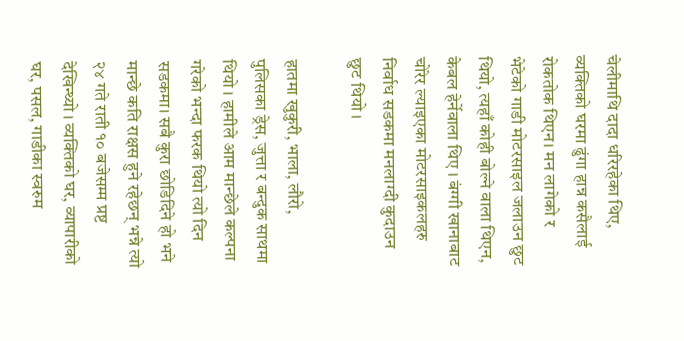चेलीमाथि दादा धरिरहेका थिए, व्यक्तिको घरमा ढुंगा हान्न कसैलाई रोकतोक थिएन। मन लागेको र भेटेको गाडी मोटरसाइल जलाउन छुट थियो, त्यहाँ कोही बोल्ने वाला थिएन, केबल हेर्नेवाला थिए । बंग्गी खानाबाट चोरेर ल्याइएका मोटरसाइकलहरु निर्वाध सडकमा मनलाग्दी कुदाउन छुट थियो ।

हातमा खुकुरी, भाला, लौरो, पुलिसका ड्रेस, जुत्ता र बन्दुक साथमा थियो । हामीले आम मान्छेले कल्पना गरेको भन्दा फरक थियो त्यो दिन सडकमा। सबै कुरा छोडिदिने हो भने मान्छे कति राक्षस हुने रहेछन् भन्ने त्यो २४ गते राती १० बजेसम्म प्रष्ट देखिन्थ्यो । व्यक्तिको घर, व्यापारीको घर, पसल, गाडीका स्वरुम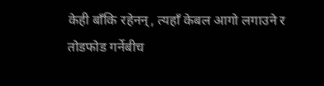केही बाँकि रहेनन्, त्यहाँ केबल आगो लगाउने र तोडफोड गर्नेबीच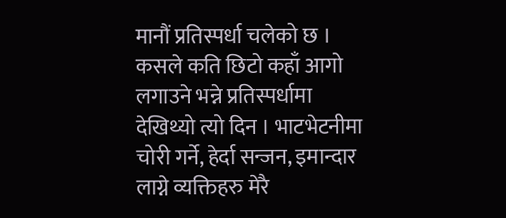मानौं प्रतिस्पर्धा चलेको छ । कसले कति छिटो कहाँ आगो लगाउने भन्ने प्रतिस्पर्धामा देखिथ्यो त्यो दिन । भाटभेटनीमा चोरी गर्ने, हेर्दा सन्जन, इमान्दार लाग्ने व्यक्तिहरु मेरै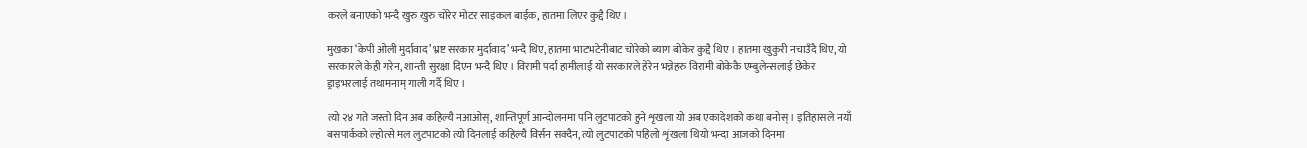करले बनाएको भन्दै खुरु खुरु चोरेर मोटर साइकल बाईक, हातमा लिएर कुद्दै थिए ।

मुखका ‘केपी ओली मुर्दावाद’ भ्रष्ट सरकार मुर्दावाद’ भन्दै थिए, हातमा भाटभटेनीबाट चोरेको ब्याग बोकेर कुद्दै थिए । हातमा खुकुरी नचाउँदै थिए, यो सरकारले केही गरेन, शान्ती सुरक्षा दिएन भन्दै थिए । विरामी पर्दा हामीलाई यो सरकारले हेरेन भन्नेहरु विरामी बोकेकै एम्बुलेन्सलाई छेकेर ड्राइभरलाई तथामनाम् गाली गर्दै थिए ।

त्यो २४ गते जस्तो दिन अब कहिल्यै नआओस्, शान्तिपूर्ण आन्दोलनमा पनि लुटपाटको हुने शृखला यो अब एकादेशको कथा बनोस् । इतिहासले नयाँ बसपार्कको ल्होत्से मल लुटपाटको त्यो दिनलाई कहिल्यै विर्सन सक्दैन, त्यो लुटपाटको पहिलो शृंखला थियो भन्दा आजको दिनमा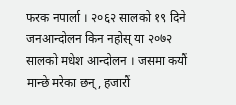फरक नपार्ला । २०६२ सालको १९ दिने जनआन्दोलन किन नहोस् या २०७२ सालको मधेश आन्दोलन । जसमा कयौं मान्छे मरेका छन्, हजारौं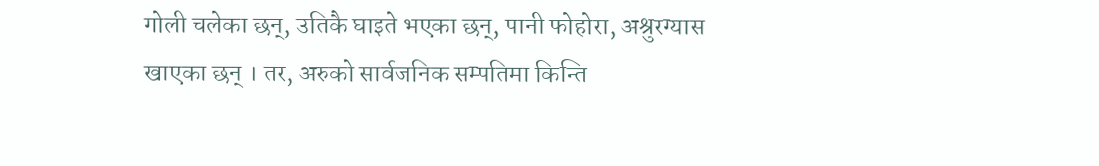गोली चलेका छन्, उतिकै घाइते भएका छन्, पानी फोहोरा, अश्रुरग्यास खाएका छन् । तर, अरुको सार्वजनिक सम्पतिमा किन्ति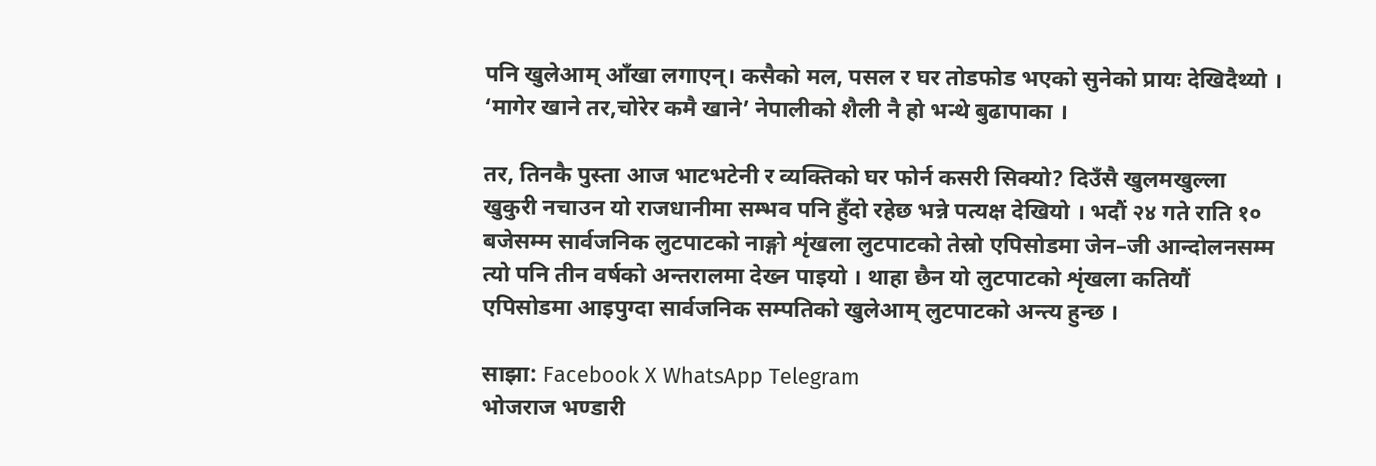पनि खुलेआम् आँखा लगाएन्। कसैको मल, पसल र घर तोडफोड भएको सुनेको प्रायः देखिदैथ्यो । ‘मागेर खाने तर,चोरेर कमै खाने’ नेपालीको शैली नै हो भन्थे बुढापाका ।

तर, तिनकै पुस्ता आज भाटभटेनी र व्यक्तिको घर फोर्न कसरी सिक्यो? दिउँसै खुलमखुल्ला खुकुरी नचाउन यो राजधानीमा सम्भव पनि हुँदो रहेछ भन्ने पत्यक्ष देखियो । भदौं २४ गते राति १० बजेसम्म सार्वजनिक लुटपाटको नाङ्गो शृंखला लुटपाटको तेस्रो एपिसोडमा जेन–जी आन्दोलनसम्म त्यो पनि तीन वर्षको अन्तरालमा देख्न पाइयो । थाहा छैन यो लुटपाटको शृंखला कतियौं एपिसोडमा आइपुग्दा सार्वजनिक सम्पतिको खुलेआम् लुटपाटको अन्त्य हुन्छ ।

साझा: Facebook X WhatsApp Telegram
भोजराज भण्डारी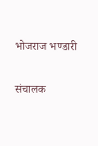भोजराज भण्डारी

संचालक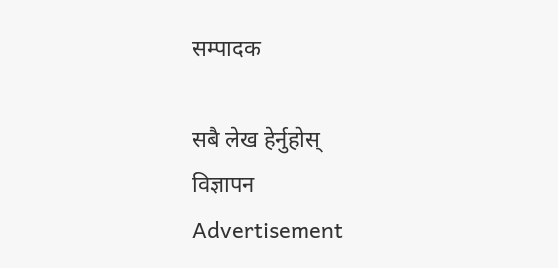सम्पादक

सबै लेख हेर्नुहोस्
विज्ञापन
Advertisement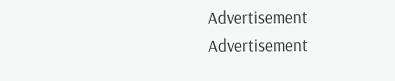Advertisement
Advertisement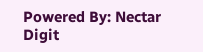Powered By: Nectar Digit